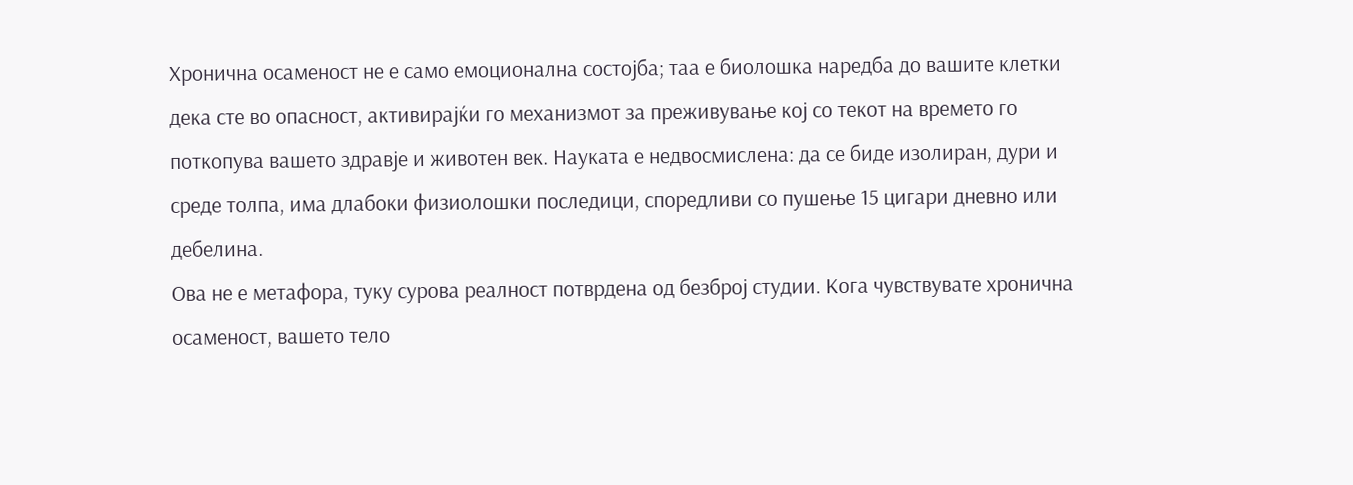Хронична осаменост не е само емоционална состојба; таа е биолошка наредба до вашите клетки дека сте во опасност, активирајќи го механизмот за преживување кој со текот на времето го поткопува вашето здравје и животен век. Науката е недвосмислена: да се биде изолиран, дури и среде толпа, има длабоки физиолошки последици, споредливи со пушење 15 цигари дневно или дебелина.
Ова не е метафора, туку сурова реалност потврдена од безброј студии. Кога чувствувате хронична осаменост, вашето тело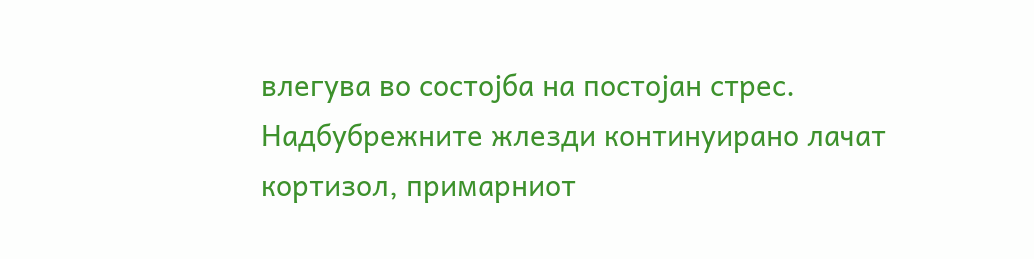влегува во состојба на постојан стрес. Надбубрежните жлезди континуирано лачат кортизол, примарниот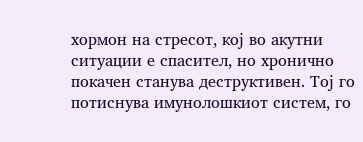хормон на стресот, кој во акутни ситуации е спасител, но хронично покачен станува деструктивен. Тој го потиснува имунолошкиот систем, го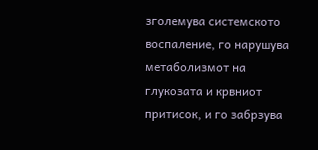зголемува системското воспаление, го нарушува метаболизмот на глукозата и крвниот притисок, и го забрзува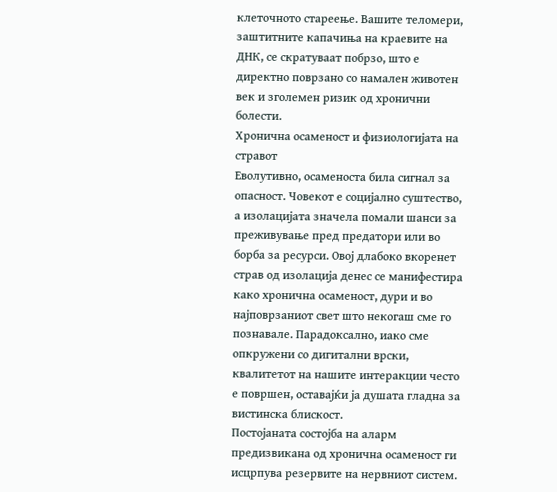клеточното стареење. Вашите теломери, заштитните капачиња на краевите на ДНК, се скратуваат побрзо, што е директно поврзано со намален животен век и зголемен ризик од хронични болести.
Хронична осаменост и физиологијата на стравот
Еволутивно, осаменоста била сигнал за опасност. Човекот е социјално суштество, а изолацијата значела помали шанси за преживување пред предатори или во борба за ресурси. Овој длабоко вкоренет страв од изолација денес се манифестира како хронична осаменост, дури и во најповрзаниот свет што некогаш сме го познавале. Парадоксално, иако сме опкружени со дигитални врски, квалитетот на нашите интеракции често е површен, оставајќи ја душата гладна за вистинска блискост.
Постојаната состојба на аларм предизвикана од хронична осаменост ги исцрпува резервите на нервниот систем.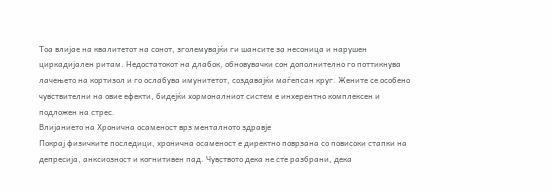Тоа влијае на квалитетот на сонот, зголемувајќи ги шансите за несоница и нарушен циркадијален ритам. Недостатокот на длабок, обновувачки сон дополнително го поттикнува лачењето на кортизол и го ослабува имунитетот, создавајќи маѓепсан круг. Жените се особено чувствителни на овие ефекти, бидејќи хормоналниот систем е инхерентно комплексен и подложен на стрес.
Влијанието на Хронична осаменост врз менталното здравје
Покрај физичките последици, хронична осаменост е директно поврзана со повисоки стапки на депресија, анксиозност и когнитивен пад. Чувството дека не сте разбрани, дека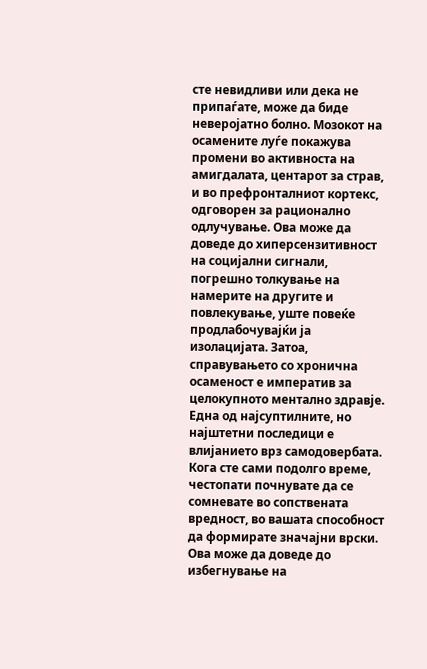сте невидливи или дека не припаѓате, може да биде неверојатно болно. Мозокот на осамените луѓе покажува промени во активноста на амигдалата, центарот за страв, и во префронталниот кортекс, одговорен за рационално одлучување. Ова може да доведе до хиперсензитивност на социјални сигнали, погрешно толкување на намерите на другите и повлекување, уште повеќе продлабочувајќи ја изолацијата. Затоа, справувањето со хронична осаменост е императив за целокупното ментално здравје.
Една од најсуптилните, но најштетни последици е влијанието врз самодовербата. Кога сте сами подолго време, честопати почнувате да се сомневате во сопствената вредност, во вашата способност да формирате значајни врски. Ова може да доведе до избегнување на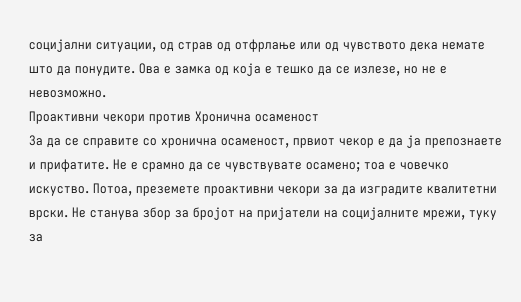социјални ситуации, од страв од отфрлање или од чувството дека немате што да понудите. Ова е замка од која е тешко да се излезе, но не е невозможно.
Проактивни чекори против Хронична осаменост
За да се справите со хронична осаменост, првиот чекор е да ја препознаете и прифатите. Не е срамно да се чувствувате осамено; тоа е човечко искуство. Потоа, преземете проактивни чекори за да изградите квалитетни врски. Не станува збор за бројот на пријатели на социјалните мрежи, туку за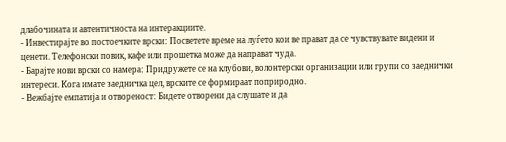длабочината и автентичноста на интеракциите.
- Инвестирајте во постоечките врски: Посветете време на луѓето кои ве прават да се чувствувате видени и ценети. Телефонски повик, кафе или прошетка може да направат чуда.
- Барајте нови врски со намера: Придружете се на клубови, волонтерски организации или групи со заеднички интереси. Кога имате заедничка цел, врските се формираат поприродно.
- Вежбајте емпатија и отвореност: Бидете отворени да слушате и да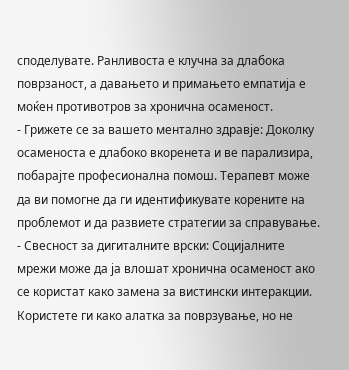споделувате. Ранливоста е клучна за длабока поврзаност, а давањето и примањето емпатија е моќен противотров за хронична осаменост.
- Грижете се за вашето ментално здравје: Доколку осаменоста е длабоко вкоренета и ве парализира, побарајте професионална помош. Терапевт може да ви помогне да ги идентификувате корените на проблемот и да развиете стратегии за справување.
- Свесност за дигиталните врски: Социјалните мрежи може да ја влошат хронична осаменост ако се користат како замена за вистински интеракции. Користете ги како алатка за поврзување, но не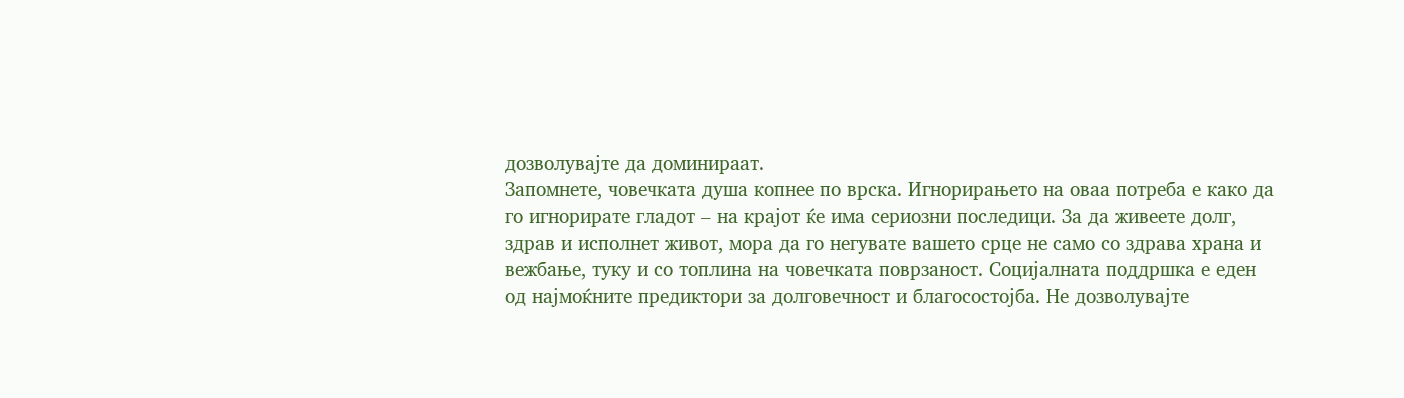дозволувајте да доминираат.
Запомнете, човечката душа копнее по врска. Игнорирањето на оваа потреба е како да го игнорирате гладот – на крајот ќе има сериозни последици. За да живеете долг, здрав и исполнет живот, мора да го негувате вашето срце не само со здрава храна и вежбање, туку и со топлина на човечката поврзаност. Социјалната поддршка е еден од најмоќните предиктори за долговечност и благосостојба. Не дозволувајте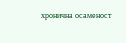хронична осаменост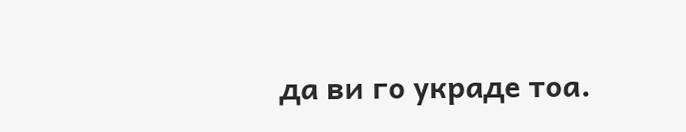да ви го украде тоа.